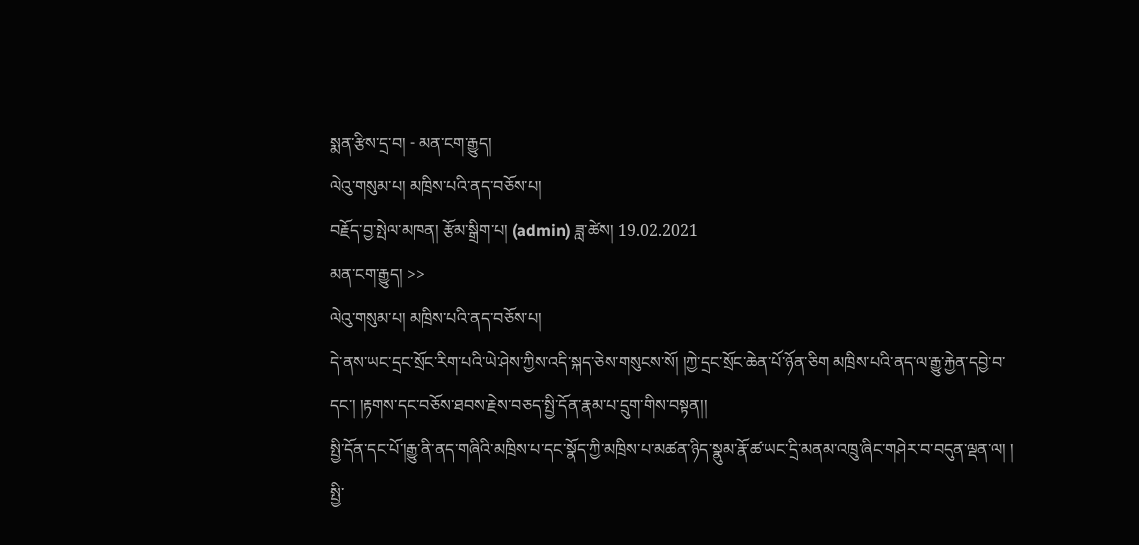སྨན་རྩིས་དྲ་བ། - མན་ངག་རྒྱུད།
ལེའུ་གསུམ་པ། མཁྲིས་པའི་ནད་བཅོས་པ།
བརྗོད་བྱ་སྤེལ་མཁན། རྩོམ་སྒྲིག་པ། (admin) ཟླ་ཚེས། 19.02.2021
མན་ངག་རྒྱུད། >>
ལེའུ་གསུམ་པ། མཁྲིས་པའི་ནད་བཅོས་པ།
དེ་ནས་ཡང་དྲང་སྲོང་རིག་པའི་ཡེ་ཤེས་ཀྱིས་འདི་སྐད་ཅེས་གསུངས་སོ། །ཀྱེ་དྲང་སྲོང་ཆེན་པོ་ཉོན་ཅིག མཁྲིས་པའི་ནད་ལ་རྒྱུ་རྐྱེན་དབྱེ་བ་དང་། །རྟགས་དང་བཅོས་ཐབས་རྗེས་བཅད་སྤྱི་དོན་རྣམ་པ་དྲུག་གིས་བསྟན།།
སྤྱི་དོན་དང་པོ་།རྒྱུ་ནི་ནད་གཞིའི་མཁྲིས་པ་དང་སྣོད་ཀྱི་མཁྲིས་པ་མཚན་ཉིད་སྣུམ་རྣོ་ཚ་ཡང་དྲི་མནམ་འཁྲུ་ཞིང་གཤེར་བ་བདུན་ལྡན་ལ། །
སྤྱི་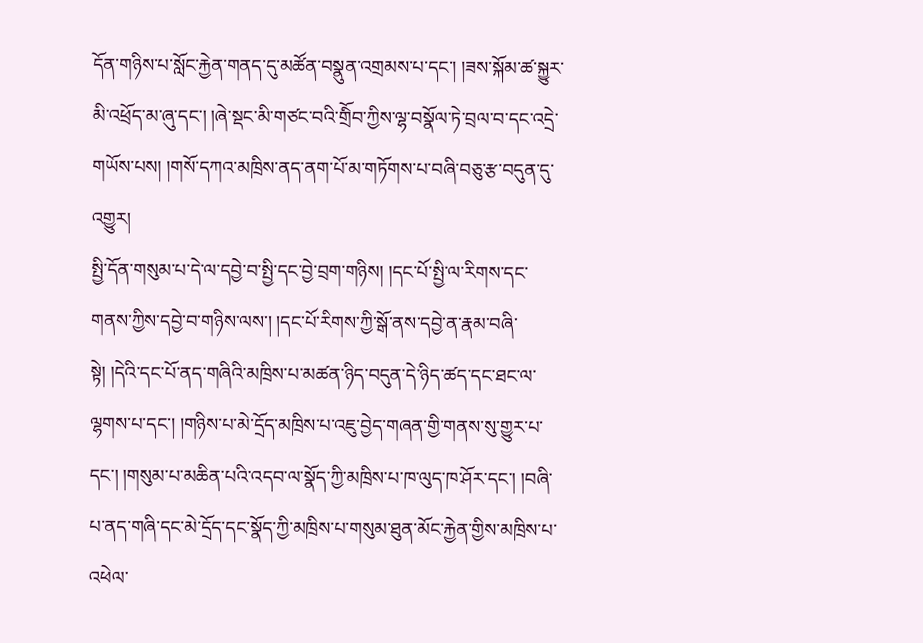དོན་གཉིས་པ་སློང་རྐྱེན་གནད་དུ་མཚོན་བསྣུན་འགྲམས་པ་དང་། །ཟས་སྐོམ་ཚ་སྐྱུར་མི་འཕྲོད་མ་ཞུ་དང་། །ཞེ་སྡང་མི་གཙང་བའི་གྲིོབ་ཀྱིས་ལྷ་བསྣོལ་ཏེ་བྲལ་བ་དང་འདྲེ་གཡོས་པས། །གསོ་དཀའ་མཁྲིས་ནད་ནག་པོ་མ་གཏོགས་པ་བཞི་བཅུ་རྩ་བདུན་དུ་འགྱུར།
སྤྱི་དོན་གསུམ་པ་དེ་ལ་དབྱེ་བ་སྤྱི་དང་བྱེ་བྲག་གཉིས། །དང་པོ་སྤྱི་ལ་རིགས་དང་གནས་ཀྱིས་དབྱེ་བ་གཉིས་ལས་། །དང་པོ་རིགས་ཀྱི་སྒོ་ནས་དབྱེ་ན་རྣམ་བཞི་སྟེ། །དེའི་དང་པོ་ནད་གཞིའི་མཁྲིས་པ་མཚན་ཉིད་བདུན་དེ་ཉིད་ཚད་དང་ཐང་ལ་ལྷགས་པ་དང་། །གཉིས་པ་མེ་དྲོད་མཁྲིས་པ་འཇུ་བྱེད་གཞན་གྱི་གནས་སུ་གྱུར་པ་དང་། །གསུམ་པ་མཆིན་པའི་འདབ་ལ་སྣོད་ཀྱི་མཁྲིས་པ་ཁ་ལུད་ཁ་ཤོར་དང་། །བཞི་པ་ནད་གཞི་དང་མེ་དྲོད་དང་སྣོད་ཀྱི་མཁྲིས་པ་གསུམ་ཐུན་མོང་རྐྱེན་གྱིས་མཁྲིས་པ་འཕེལ་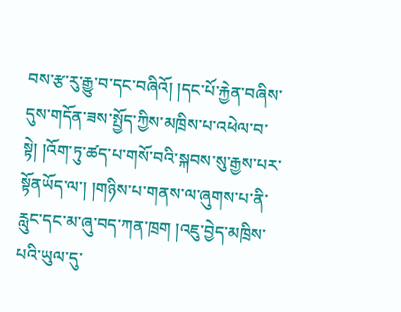བས་རྩ་རུ་རྒྱུ་བ་དང་བཞིའོ། །དང་པོ་རྐྱེན་བཞིས་དུས་གདོན་ཟས་སྤྱོད་ཀྱིས་མཁྲིས་པ་འཕེལ་བ་སྟེ། །འོག་ཏུ་ཚད་པ་གསོ་བའི་སྐབས་སུ་རྒྱས་པར་སྟོནཡོད་ལ་། །གཉིས་པ་གནས་ལ་ཞུགས་པ་ནི་རླུང་དང་མ་ཞུ་བད་ཀན་ཁྲག །འཇུ་བྱེད་མཁྲིས་པའི་ཡུལ་དུ་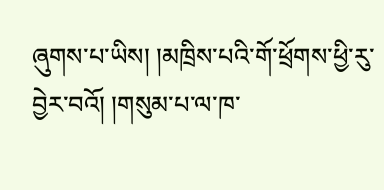ཞུགས་པ་ཡིས། །མཁྲིས་པའི་གོ་ཕྲོགས་ཕྱི་རུ་བྱེར་བའོ། །གསུམ་པ་ལ་ཁ་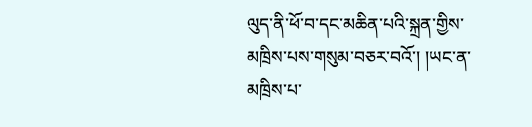ལུད་ནི་ཕོ་བ་དང་མཆིན་པའི་སྐྲན་གྱིས་མཁྲིས་པས་གསུམ་བཅར་བའོ་། །ཡང་ན་མཁྲིས་པ་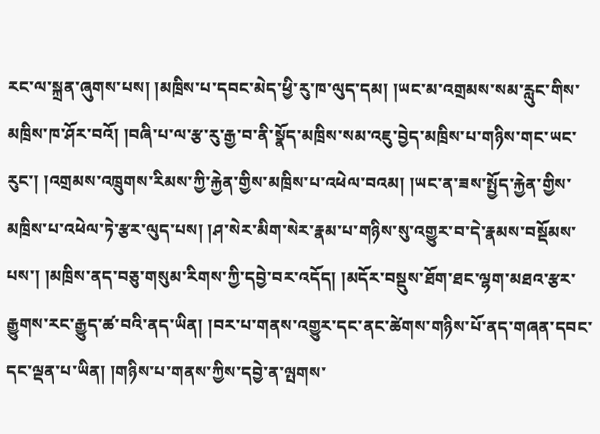རང་ལ་སྐྲན་ཞུགས་པས། །མཁྲིས་པ་དབང་མེད་ཕྱི་རུ་ཁ་ལུད་དམ། །ཡང་མ་འགྲམས་སམ་རླུང་གིས་མཁྲིས་ཁ་ཤོར་བའོ། །བཞི་པ་ལ་རྩ་རུ་རྒྱ་བ་ནི་སྣོད་མཁྲིས་སམ་འཇུ་བྱེད་མཁྲིས་པ་གཉིས་གང་ཡང་རུང་། །འགྲམས་འཁྲུགས་རིམས་ཀྱི་རྐྱེན་གྱིས་མཁྲིས་པ་འཕེལ་བའམ། །ཡང་ན་ཟས་སྤྱོད་རྐྱེན་གྱིས་མཁྲིས་པ་འཕེལ་ཏེ་རྩར་ལུད་པས། །ཤ་སེར་མིག་སེར་རྣམ་པ་གཉིས་སུ་འགྱུར་བ་དེ་རྣམས་བསྡོམས་པས་། །མཁྲིས་ནད་བཅུ་གསུམ་རིགས་ཀྱི་དབྱེ་བར་འདོད། །མདོར་བསྡུས་ཐོག་ཐང་ལྷག་མཐའ་རྩར་རྒྱུགས་རང་རྒྱུད་ཚ་བའི་ནད་ཡིན། །བར་པ་གནས་འགྱུར་དང་ནང་ཚེགས་གཉིས་པོ་ནད་གཞན་དབང་དང་ལྡན་པ་ཡིན། །གཉིས་པ་གནས་ཀྱིས་དབྱེ་ན་ལྤགས་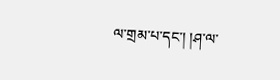ལ་གྲམ་པ་དང་། །ཤ་ལ་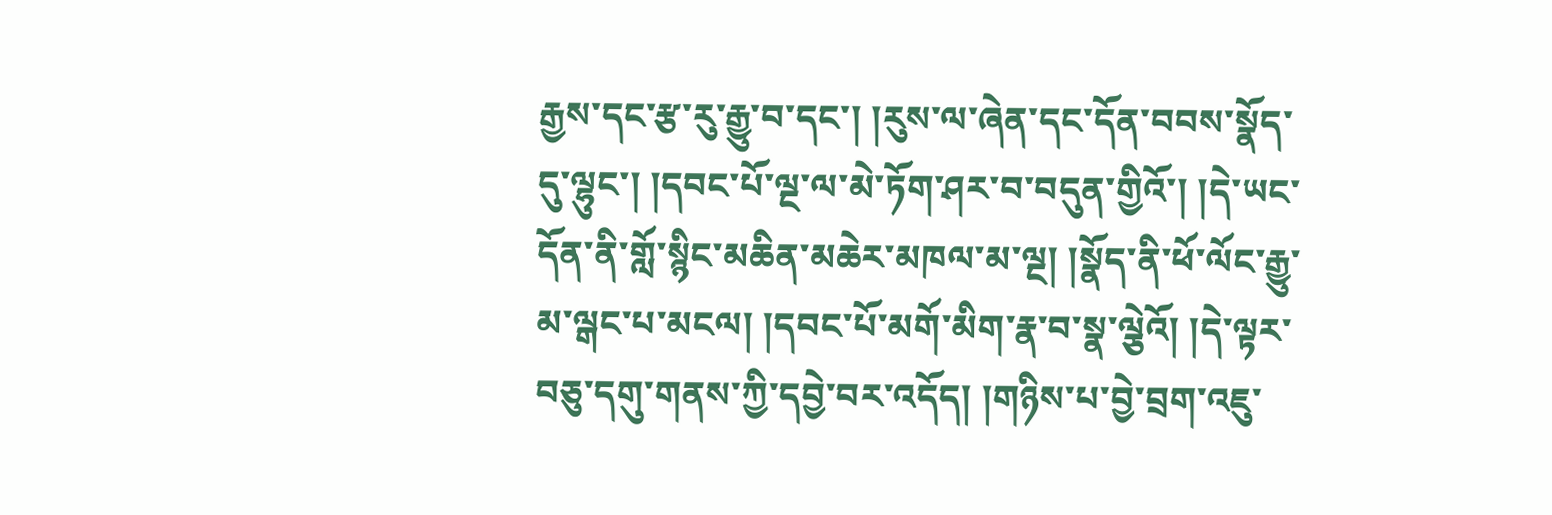རྒྱས་དང་རྩ་རུ་རྒྱུ་བ་དང་། །རུས་ལ་ཞེན་དང་དོན་བབས་སྣོད་དུ་ལྷུང་། །དབང་པོ་ལྔ་ལ་མེ་ཏོག་ཤར་བ་བདུན་གྱིའོ་། །དེ་ཡང་དོན་ནི་གློ་སྙིང་མཆིན་མཆེར་མཁལ་མ་ལྔ། །སྣོད་ནི་ཕོ་ལོང་རྒྱུ་མ་ལྒང་པ་མངལ། །དབང་པོ་མགོ་མིག་རྣ་བ་སྣ་ལྕེའོ། །དེ་ལྟར་བཅུ་དགུ་གནས་ཀྱི་དབྱེ་བར་འདོད། །གཉིས་པ་བྱེ་བྲག་འཇུ་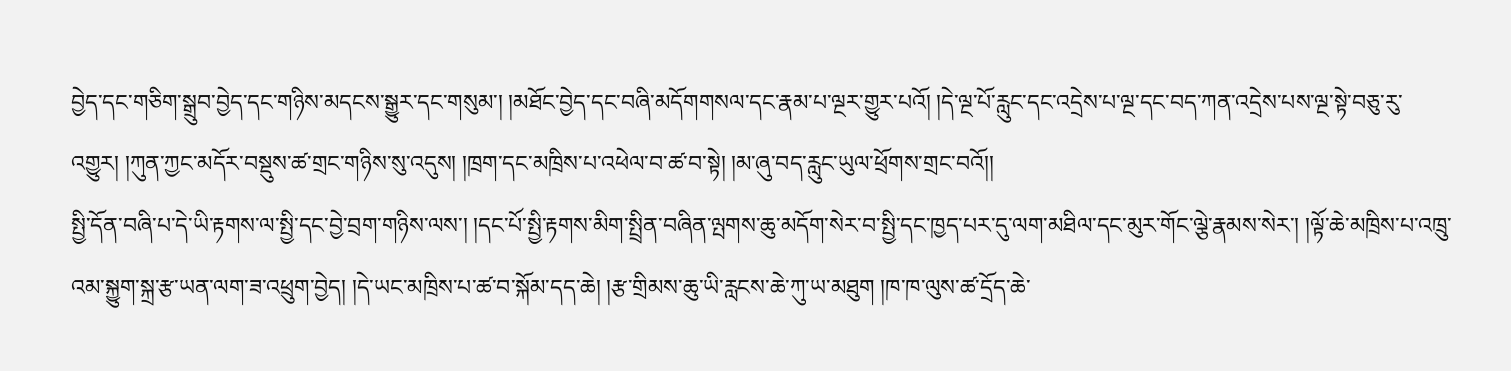བྱེད་དང་གཅིག་སྒྲུབ་བྱེད་དང་གཉིས་མདངས་སྒྱུར་དང་གསུམ་། །མཐོང་བྱེད་དང་བཞི་མདོགགསལ་དང་རྣམ་པ་ལྔར་གྱུར་པའོ། །དེ་ལྔ་པོ་རླུང་དང་འདྲེས་པ་ལྔ་དང་བད་ཀན་འདྲེས་པས་ལྔ་སྟེ་བཅུ་རུ་འགྱུར། །ཀུན་ཀྱང་མདོར་བསྡུས་ཚ་གྲང་གཉིས་སུ་འདུས། །ཁྲག་དང་མཁྲིས་པ་འཕེལ་བ་ཚ་བ་སྟེ། །མ་ཞུ་བད་རླུང་ཡུལ་ཕྲོགས་གྲང་བའོ།།
སྤྱི་དོན་བཞི་པ་དེ་ཡི་རྟགས་ལ་སྤྱི་དང་བྱེ་བྲག་གཉིས་ལས་། །དང་པོ་སྤྱི་རྟགས་མིག་སྤྲིན་བཞིན་ལྤགས་ཆུ་མདོག་སེར་བ་སྤྱི་དང་ཁྱད་པར་དུ་ལག་མཐིལ་དང་མུར་གོང་ལྕེ་རྣམས་སེར་། །ལྟོ་ཆེ་མཁྲིས་པ་འཁྲུ་འམ་སྐྱུག་སྐྲ་རྩ་ཡན་ལག་ཟ་འཕྲུག་བྱེད། །དེ་ཡང་མཁྲིས་པ་ཚ་བ་སྐོམ་དད་ཆེ། །རྩ་གྲིམས་ཆུ་ཡི་རླངས་ཆེ་ཀུ་ཡ་མཐུག །ཁ་ཁ་ལུས་ཚ་དྲོད་ཆེ་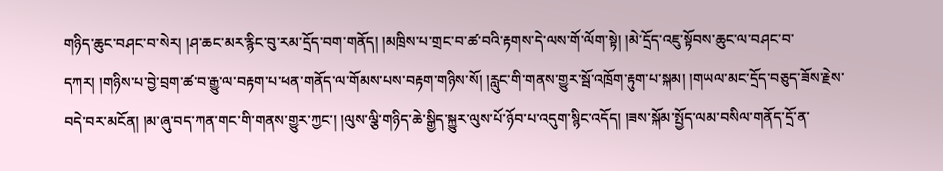གཉིད་ཆུང་བཤང་བ་སེར། །ཤ་ཆང་མར་རྙིང་བུ་རམ་དྲོད་བག་གནོད། །མཁྲིས་པ་གྲང་བ་ཚ་བའི་རྟགས་དེ་ལས་གོ་ལོག་སྟེ། །མེ་དྲོད་འཇུ་སྟོབས་ཆུང་ལ་བཤང་བ་དཀར། །གཉིས་པ་བྱེ་བྲག་ཚ་བ་རྒྱུ་ལ་བརྟག་པ་ཕན་གནོད་ལ་གོམས་པས་བརྟག་གཉིས་སོ། །རླུང་གི་གནས་གྱུར་སྦོ་འཁྲོག་རྟུག་པ་སྐམ། །གཡལ་མང་དྲོད་བཅུད་ཟོས་རྗེས་བདེ་བར་མངོན། །མ་ཞུ་བད་ཀན་གང་གི་གནས་གྱུར་ཀྱང་། །ལུས་ལྕི་གཉིད་ཆེ་སྒྱིད་སྐྱུར་ལུས་པོ་ཉོབ་པ་འདུག་སྙིང་འདོད། །ཟས་སྐོམ་སྤྱོད་ལམ་བསིལ་གནོད་དྲོ་ན་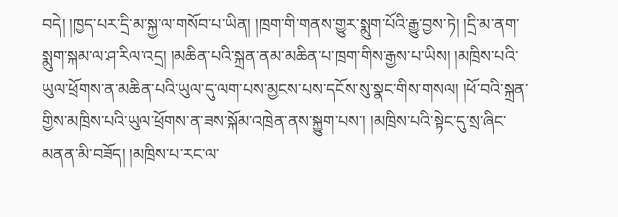བདེ། །ཁྱད་པར་དྲི་མ་སྐྱ་ལ་གསོབ་པ་ཡིན། །ཁྲག་གི་གནས་གྱུར་སྨུག་པོའི་རྒྱུ་བྱས་ཏེ། །དྲི་མ་ནག་སྨུག་སྐམ་ལ་ཤ་རིལ་འདྲ། །མཆིན་པའི་སྐྲན་ནམ་མཆིན་པ་ཁྲག་གིས་རྒྱས་པ་ཡིས། །མཁྲིས་པའི་ཡུལ་ཕྲོགས་ན་མཆིན་པའི་ཡུལ་དུ་ལག་པས་མྱངས་པས་དངོས་སུ་སྣང་གིས་གསལ། །ཕོ་བའི་སྐྲན་གྱིས་མཁྲིས་པའི་ཡུལ་ཕྲོགས་ན་ཟས་སྐོམ་འཁྲེན་ནས་སྐྱུག་པས་། །མཁྲིས་པའི་སྟེང་དུ་སྲ་ཞིང་མནན་མི་བཟོད། །མཁྲིས་པ་རང་ལ་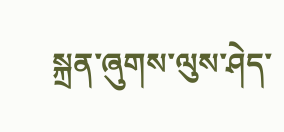སྐྲན་ཞུགས་ལུས་ཤེད་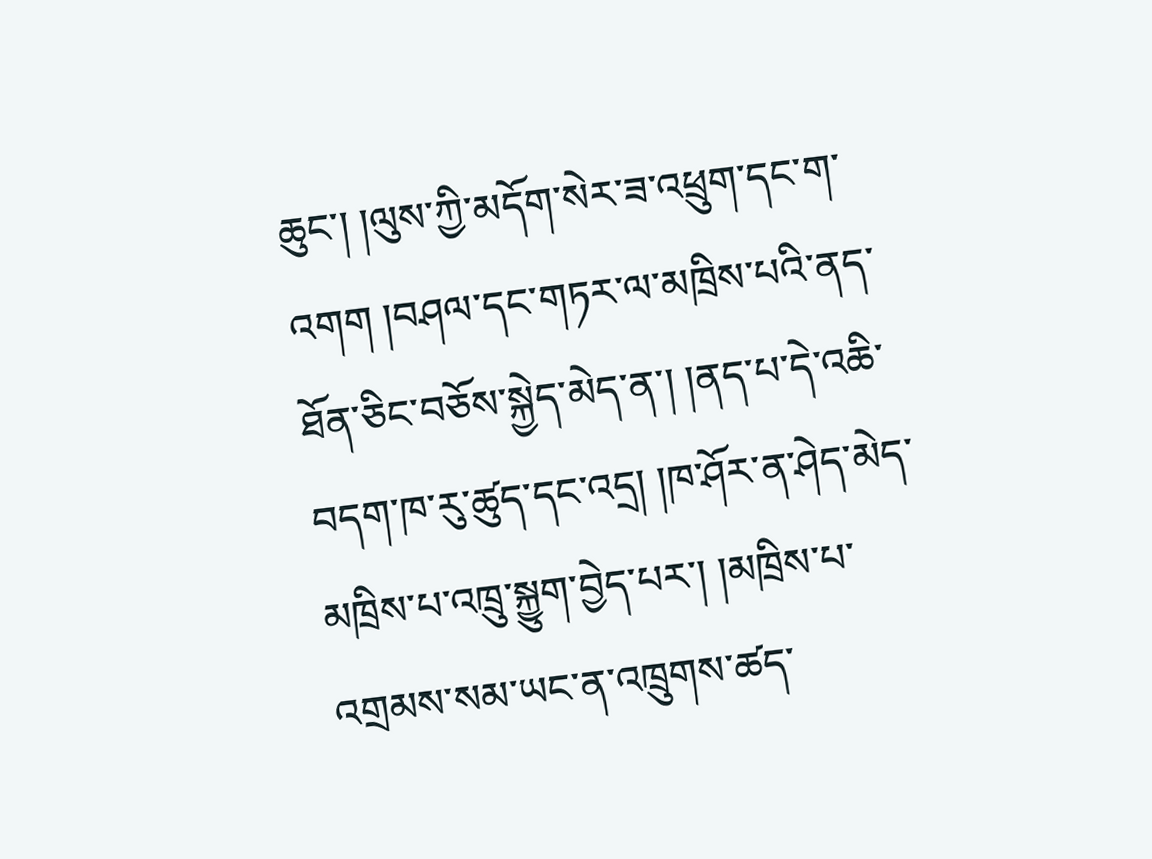ཆུང་། །ལུས་ཀྱི་མདོག་སེར་ཟ་འཕྲུག་དང་ག་འགག །བཤལ་དང་གཏར་ལ་མཁྲིས་པའི་ནད་ཐོན་ཅིང་བཅོས་སྐྱེད་མེད་ན་། །ནད་པ་དེ་འཆི་བདག་ཁ་རུ་ཚུད་དང་འདྲ། །ཁ་ཤོར་ན་ཤེད་མེད་མཁྲིས་པ་འཁྲུ་སྐྱུག་བྱེད་པར་། །མཁྲིས་པ་འགྲམས་སམ་ཡང་ན་འཁྲུགས་ཚད་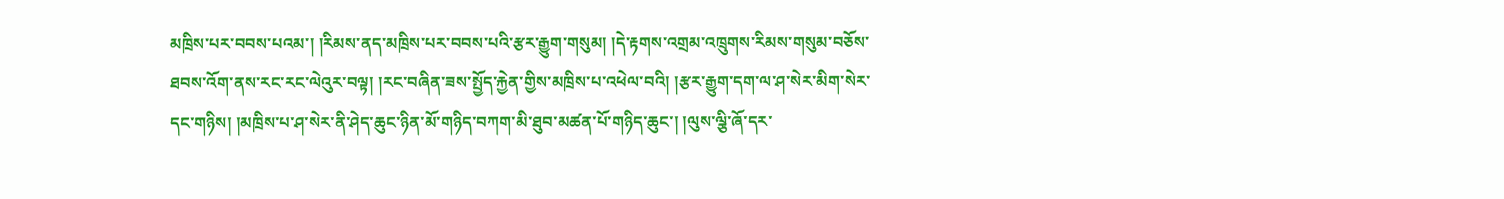མཁྲིས་པར་བབས་པའམ་། །རིམས་ནད་མཁྲིས་པར་བབས་པའི་རྩར་རྒྱུག་གསུམ། །དེ་རྟགས་འགྲམ་འཁྲུགས་རིམས་གསུམ་བཅོས་ཐབས་འོག་ནས་རང་རང་ལེའུར་བལྟ། །རང་བཞིན་ཟས་སྤྱོད་རྐྱེན་གྱིས་མཁྲིས་པ་འཕེལ་བའི། །རྩར་རྒྱུག་དག་ལ་ཤ་སེར་མིག་སེར་དང་གཉིས། །མཁྲིས་པ་ཤ་སེར་ནི་ཤེད་ཆུང་ཉིན་མོ་གཉིད་བཀག་མི་ཐུབ་མཚན་པོ་གཉིད་ཆུང་། །ལུས་ལྕི་ཞོ་དར་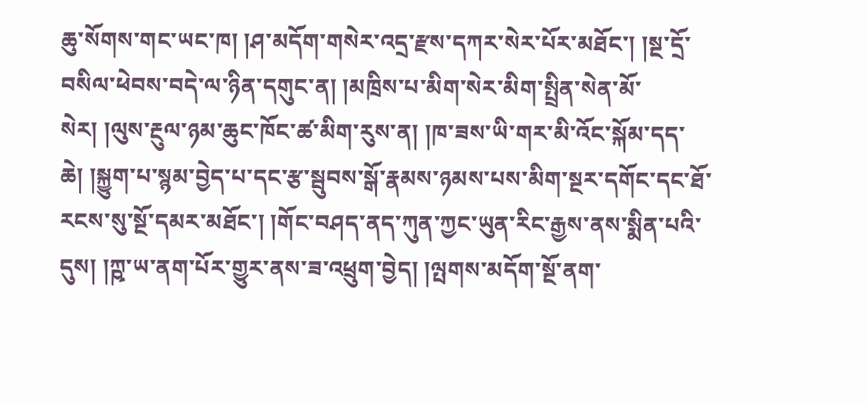ཆུ་སོགས་གང་ཡང་ཁ། །ཤ་མདོག་གསེར་འདྲ་རྫས་དཀར་སེར་པོར་མཐོང་། །སྔ་དྲོ་བསིལ་ཕེབས་བདེ་ལ་ཉིན་དགུང་ན། །མཁྲིས་པ་མིག་སེར་མིག་སྤྲིན་སེན་མོ་སེར། །ལུས་རྔུལ་ཉམ་ཆུང་ཁོང་ཚ་མིག་རུས་ན། །ཁ་ཟས་ཡི་གར་མི་འོང་སྐོམ་དད་ཆེ། །སྐྱུག་པ་སྙམ་བྱེད་པ་དང་རྩ་སྦུབས་སྒོ་རྣམས་ཉམས་པས་མིག་སྔར་དགོང་དང་ཐོ་རངས་སུ་སྔོ་དམར་མཐོང་། །གོང་བཤད་ནད་ཀུན་ཀྱང་ཡུན་རིང་རྒྱས་ནས་སྨིན་པའི་དུས། །ཀྵ་ཡ་ནག་པོར་གྱུར་ནས་ཟ་འཕྲུག་བྱེད། །ལྤགས་མདོག་སྔོ་ནག་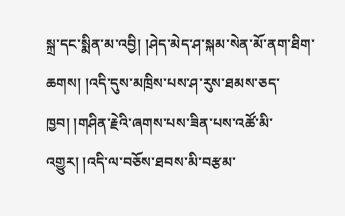སྐྲ་དང་སྨིན་མ་འབྱི། །ཤེད་མེད་ཤ་སྐམ་སེན་མོ་ནག་ཐིག་ཆགས། །འདི་དུས་མཁྲིས་པས་ཤ་རུས་ཐམས་ཅད་ཁྱབ། །གཤིན་རྗེའི་ཞགས་པས་ཟིན་པས་འཚོ་མི་འགྱུར། །འདི་ལ་བཅོས་ཐབས་མི་བརྩམ་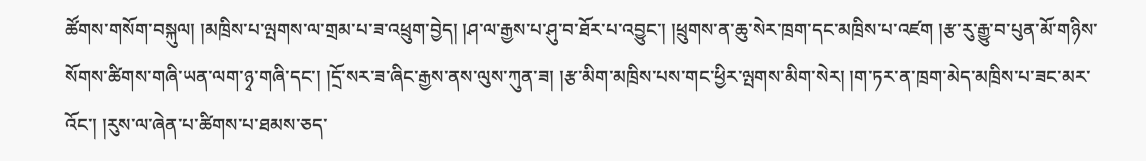ཚོགས་གསོག་བསྐུལ། །མཁྲིས་པ་ལྤགས་ལ་གྲམ་པ་ཟ་འཕྲུག་བྱེད། །ཤ་ལ་རྒྱས་པ་ཤུ་བ་ཐོར་པ་འབྱུང་། །ཕྲུགས་ན་ཆུ་སེར་ཁྲག་དང་མཁྲིས་པ་འཛག །རྩ་རུ་རྒྱུ་བ་པུན་མོ་གཉིས་སོགས་ཚིགས་གཞི་ཡན་ལག་ཉྭ་གཞི་དང་། །དྲོ་སར་ཟ་ཞིང་རྒྱས་ནས་ལུས་ཀུན་ཟ། །རྩ་མིག་མཁྲིས་པས་གང་ཕྱིར་ལྤགས་མིག་སེར། །ག་ཏར་ན་ཁྲག་མེད་མཁྲིས་པ་ཟང་མར་འོང་། །རུས་ལ་ཞེན་པ་ཚིགས་པ་ཐམས་ཅད་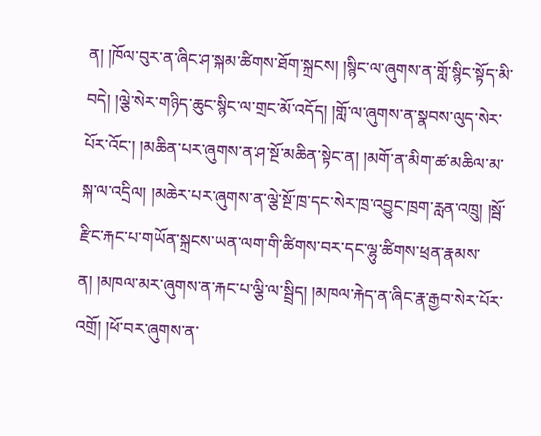ན། །ཁོལ་བུར་ན་ཞིང་ཤ་སྐམ་ཚིགས་ཐོག་སྐྲངས། །སྙིང་ལ་ཞུགས་ན་གློ་སྙིང་སྟོད་མི་བདེ། །ལྕེ་སེར་གཉིད་ཆུང་སྙིང་ལ་གྲང་མོ་འདོད། །གློ་ལ་ཞུགས་ན་སྣབས་ལུད་སེར་པོར་འོང་། །མཆིན་པར་ཞུགས་ན་ཤ་སྔོ་མཆིན་སྟེང་ན། །མགོ་ན་མིག་ཚ་མཆིལ་མ་སྐ་ལ་འདྲིལ། །མཆེར་པར་ཞུགས་ན་ལྕེ་སྔོ་ཁྲ་དང་སེར་ཁྲ་འབྱུང་ཁྲག་རླན་འཁྲུ། །སྦོ་རྫིང་རྐང་པ་གཡོན་སྐྲངས་ཡན་ལག་གི་ཚིགས་བར་དང་ལྷུ་ཚིགས་ཕྲན་རྣམས་ན། །མཁལ་མར་ཞུགས་ན་རྐང་པ་ལྕི་ལ་སྦྲིད། །མཁལ་རྐེད་ན་ཞིང་རྣ་རྒྱབ་སེར་པོར་འགྲོ། །ཕོ་བར་ཞུགས་ན་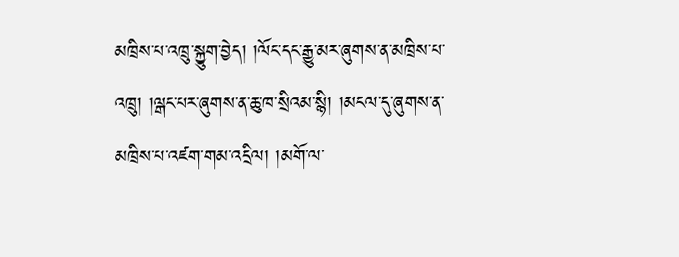མཁྲིས་པ་འཁྲུ་སྐྱུག་བྱེད། །ལོང་དང་རྒྱུ་མར་ཞུགས་ན་མཁྲིས་པ་འཁྲུ། །ལྒང་པར་ཞུགས་ན་ཆུ་ཁ་སྲིའམ་སྙི། །མངལ་དུ་ཞུགས་ན་མཁྲིས་པ་འཛག་གམ་འདྲིལ། །མགོ་ལ་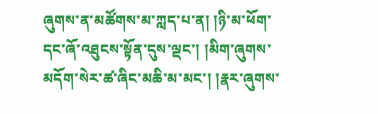ཞུགས་ན་མཚོགས་མ་ཀླད་པ་ན། །ཉི་མ་ཕོག་དང་ཞོ་འཐུངས་སྟོན་དུས་ལྡང་། །མིག་ཞུགས་མདོག་སེར་ཚ་ཞིང་མཆི་མ་མང་། །རྣར་ཞུགས་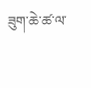ཟུག་ཆེ་ཚ་ལ་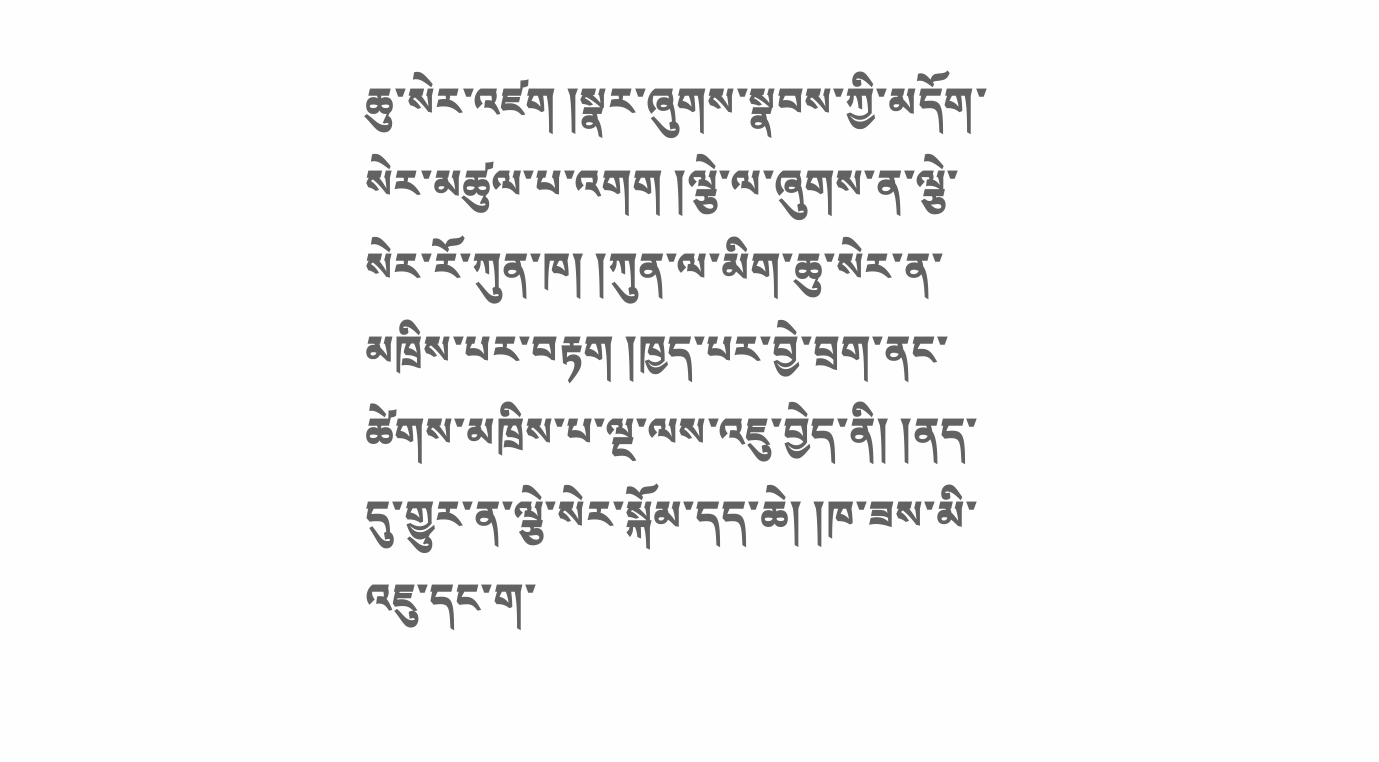ཆུ་སེར་འཛག །སྣར་ཞུགས་སྣབས་ཀྱི་མདོག་སེར་མཚུལ་པ་འགག །ལྕེ་ལ་ཞུགས་ན་ལྕེ་སེར་རོ་ཀུན་ཁ། །ཀུན་ལ་མིག་ཆུ་སེར་ན་མཁྲིས་པར་བརྟག །ཁྱད་པར་བྱེ་བྲག་ནང་ཚེགས་མཁྲིས་པ་ལྔ་ལས་འཇུ་བྱེད་ནི། །ནད་དུ་གྱུར་ན་ལྕེ་སེར་སྐོམ་དད་ཆེ། །ཁ་ཟས་མི་འཇུ་དང་ག་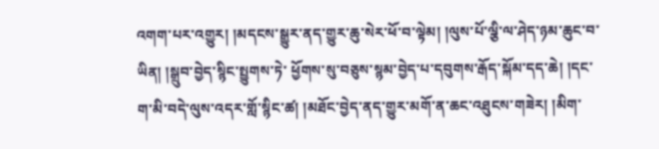འགག་པར་འགྱུར། །མདངས་སྒྱུར་ནད་གྱུར་ཆུ་སེར་ཕོ་བ་ལྟེམ། །ལུས་པོ་ལྕི་ལ་ཤེད་ཉམ་ཆུང་བ་ཡིན། །སྒྲུབ་བྱེད་སྙིང་སྤྱུགས་ཏེ་ ཕྱོགས་སུ་བཅུས་སྙམ་བྱེད་པ་དབུགས་རྒོད་སྐོམ་དད་ཆེ། །དང་ག་མི་བདེ་ལུས་འདར་གློ་སྙིང་ཚ། །མཐོང་བྱེད་ནད་གྱུར་མགོ་ན་ཆང་འཐུངས་གཟེར། །མིག་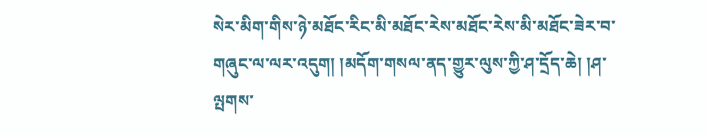སེར་མིག་གིས་ཉེ་མཐོང་རིང་མི་མཐོང་རེས་མཐོང་རེས་མི་མཐོང་ཟེར་བ་གཞུང་ལ་ལར་འདུག། །མདོག་གསལ་ནད་གྱུར་ལུས་ཀྱི་ཤ་དྲོད་ཆེ། །ཤ་ལྤགས་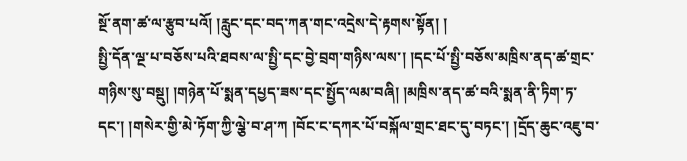སྔོ་ནག་ཚ་ལ་རྩུབ་པའོ། །རླུང་དང་བད་ཀན་གང་འདྲེས་དེ་རྟགས་སྟོན། །
སྤྱི་དོན་ལྔ་པ་བཅོས་པའི་ཐབས་ལ་སྤྱི་དང་བྱེ་བྲག་གཉིས་ལས་། །དང་པོ་སྤྱི་བཅོས་མཁྲིས་ནད་ཚ་གྲང་གཉིས་སུ་བསྡུ། །གཉེན་པོ་སྨན་དཔྱད་ཟས་དང་སྤྱོད་ལམ་བཞི། །མཁྲིས་ནད་ཚ་བའི་སྨན་ནི་ཏིག་ཏ་དང་། །གསེར་གྱི་མེ་ཏོག་ཀྱི་ལྕེ་བ་ཤ་ཀ །བོང་ང་དཀར་པོ་བསྐོལ་གྲང་ཐང་དུ་བཏང་། །དྲོད་ཆུང་འཇུ་བ་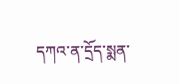དཀའ་ན་དྲོད་སྨན་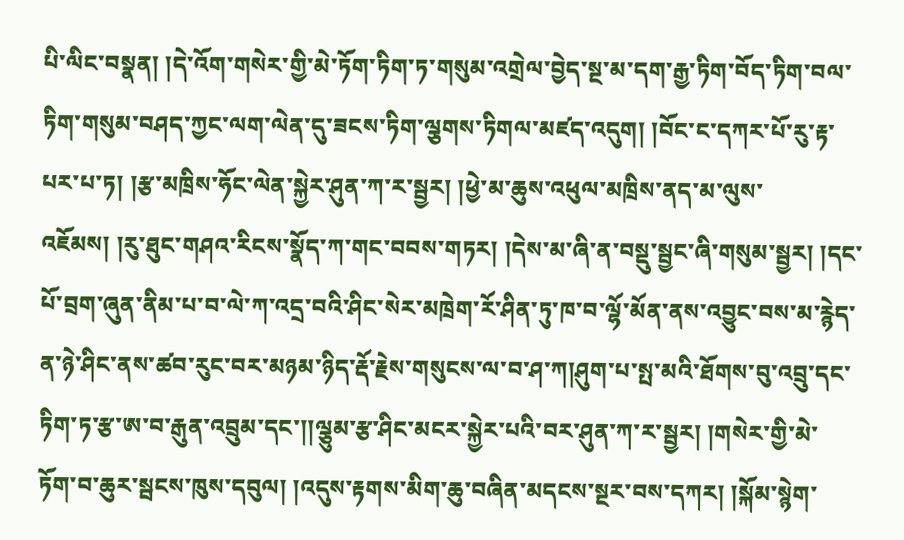པི་ལིང་བསྣན། །དེ་འོག་གསེར་གྱི་མེ་ཏོག་ཏིག་ཏ་གསུམ་འགྲེལ་བྱེད་སྔ་མ་དག་རྒྱ་ཏིག་བོད་ཏིག་བལ་ཏིག་གསུམ་བཤད་ཀྱང་ལག་ལེན་དུ་ཟངས་ཏིག་ལྕགས་ཏིགལ་མཛད་འདུག། །བོང་ང་དཀར་པོ་རུ་རྟ་པར་པ་ཏ། །རྩ་མཁྲིས་ཧོང་ལེན་སྐྱེར་ཤུན་ཀ་ར་སྦྱར། །ཕྱེ་མ་ཆུས་འཕུལ་མཁྲིས་ནད་མ་ལུས་འཇོམས། །རུ་ཐུང་གཤའ་རིངས་སྣོད་ཀ་གང་བབས་གཏར། །དེས་མ་ཞི་ན་བསྡུ་སྦྱང་ཞི་གསུམ་སྦྱར། །དང་པོ་བྲག་ཞུན་ནིམ་པ་བ་ལེ་ཀ་འདྲ་བའི་ཤིང་སེར་མཁྲེག་རོ་ཤིན་ཏུ་ཁ་བ་ལྷོ་མོན་ནས་འབྱུང་བས་མ་རྙེད་ན་ཉེ་ཤིང་ནས་ཚབ་རུང་བར་མཉམ་ཉིད་རྡོ་རྗེས་གསུངས་ལ་བ་ཤ་ཀ།ཤུག་པ་སྤ་མའི་ཐོགས་བུ་འབྲུ་དང་ཏིག་ཏ་རྩ་ཨ་བ་རྒུན་འབྲུམ་དང་།།ལྕུམ་རྩ་ཤིང་མངར་སྐྱེར་པའི་བར་ཤུན་ཀ་ར་སྦྱར། །གསེར་གྱི་མེ་ཏོག་བ་ཆུར་སྦངས་ཁུས་དབུལ། །འདུས་རྟགས་མིག་ཆུ་བཞིན་མདངས་སྔར་བས་དཀར། །སྐོམ་སྙེག་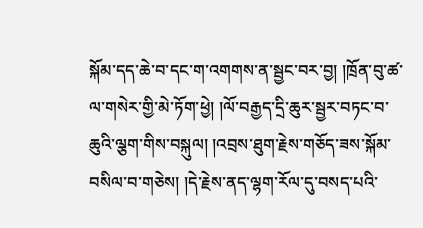སྐོམ་དད་ཆེ་བ་དང་ག་འགགས་ན་སྦྱང་བར་བྱ། །ཁྲོན་བུ་ཚ་ལ་གསེར་གྱི་མེ་ཏོག་ཕྱེ། །ལོ་བརྒྱད་དྲི་ཆུར་སྦྱར་བཏང་བ་ཆུའི་ལྕག་གིས་བསྐུལ། །འབྲས་ཐུག་རྗེས་གཅོད་ཟས་སྐོམ་བསིལ་བ་གཅེས། །དེ་རྗེས་ནད་ལྷག་རོལ་དུ་བསད་པའི་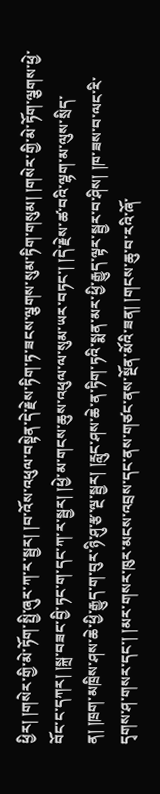ཕྱིར། །གསེར་གྱི་མེ་ཏོག་སྤྱི་ཞུར་ཀ་ར་སྦྱར། །བ་འོས་འཕུལ་བསྟེན་དེ་རྗེས་ཏིག་ཏ་ཟངས་ལྕགས་སུམ་ཏིག་གསུམ། །གསེར་གྱི་མེ་ཏོག་ལྕགས་ཕྱེ་བོང་ང་དཀར། །སྐྲ་བཟང་བྱི་ཏང་ག་དང་ཀ་ར་སྦྱར། །ཕྱེ་མ་གངས་ཆུས་འཕུལ་ལ་སུམ་ཡར་བཏང་། །དེ་རྗེས་ཚ་བའི་ལྷག་མ་ལུས་སྲིད་ན། །ཁྲག་མཁྲིས་ཤས་ཆེ་ཕྱི་རྒྱུད་ག་བུར་ཉི་ཤུ་རྩ་ལྔ་སྦྱར། །རླུང་ཤས་ཆེ་ན་ཏིག་ཏའི་སྨན་མར་ཕྱི་རྒྱུད་ལྟར་སྦྱར་བ་ཤིས། །ཁ་ཟས་བ་ལང་རི་དྭགས་ཤ་གསར་དང་། །མར་གསར་ཁུར་མངས་འབྲས་དང་ནས་གཙང་ནས་སྔོན་མོའི་ཟན། །གངས་ཆུ་བ་རའི་ཞོ་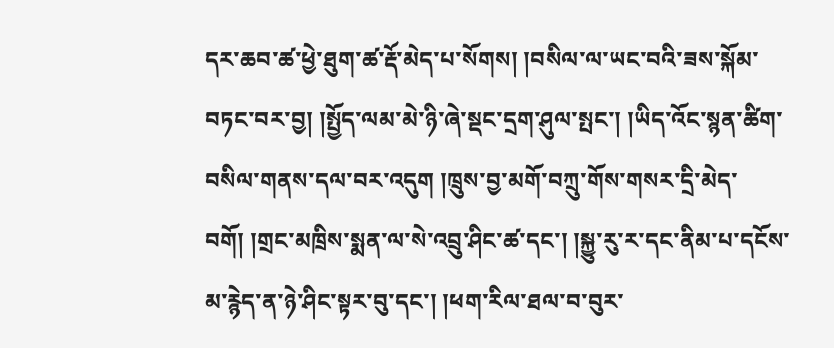དར་ཆབ་ཚ་ཕྱེ་ཐུག་ཚ་རྡོ་མེད་པ་སོགས། །བསིལ་ལ་ཡང་བའི་ཟས་སྐོམ་བཏང་བར་བྱ། །སྤྱོད་ལམ་མེ་ཉི་ཞེ་སྡང་དྲག་ཤུལ་སྤང་། །ཡིད་འོང་སྙན་ཚིག་བསིལ་གནས་དལ་བར་འདུག །ཁྲུས་བྱ་མགོ་བཀྲུ་གོས་གསར་དྲི་མེད་བགོ། །གྲང་མཁྲིས་སྨན་ལ་སེ་འབྲུ་ཤིང་ཚ་དང་། །སྐྱུ་རུ་ར་དང་ནིམ་པ་དངོས་མ་རྙེད་ན་ཉེ་ཤིང་སྟར་བུ་དང་། །ཕག་རིལ་ཐལ་བ་བུར་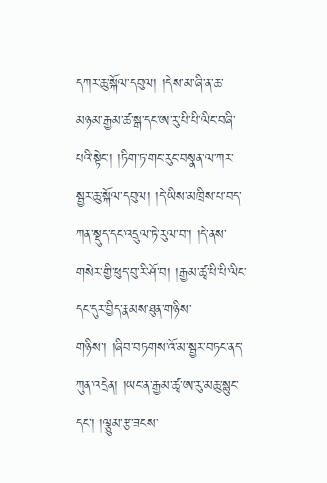དཀར་ཆུ་སྐོལ་དབུལ། །དེས་མ་ཞི་ན་ཆ་མཉམ་རྒྱམ་ཚ་སྒ་དང་ཨ་རུ་པི་པི་ལིང་བཞི་པའི་སྟེང་། །ཏིག་ཏ་གང་རུང་བསྣན་ལ་ཀར་སྦྱར་ཆུ་སྐོལ་དབུལ། །དེ་ཡིས་མཁྲིས་པ་བད་ཀན་སྡུད་དང་འདྲུལ་ཏེ་རུལ་བ་། །དེ་ནས་གསེར་གྱི་ཕུད་བུ་རི་ཤོ་བ། །རྒྱམ་ཚྭ་པི་པི་ལིང་དང་དུར་བྱིད་རྣམས་ཐུན་གཉིས་གཉིས་། །ཞིབ་བཏགས་འོ་མ་སྦྱར་བཏང་ནད་ཀུན་འདྲེན། །ཡང་ན་རྒྱམ་ཚྭ་ཨ་རུ་མཆུ་སྙུང་དང་། །ལྕུམ་རྩ་ཟངས་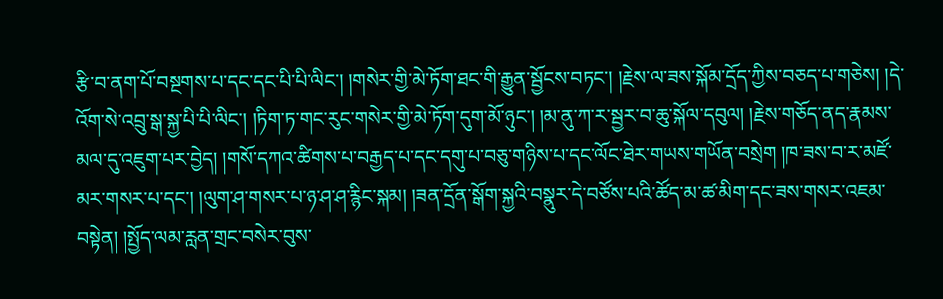རྩི་བ་ནག་པོ་བསྔགས་པ་དང་དང་པི་པི་ལིང་། །གསེར་གྱི་མེ་ཏོག་ཐང་གི་རྒྱུན་སྦྱོངས་བཏང་། །རྗེས་ལ་ཟས་སྐོམ་དྲོད་ཀྱིས་བཅད་པ་གཅེས། །དེ་འོག་སེ་འབྲུ་སྒ་སྐྱ་པི་པི་ལིང་། །ཏིག་ཏ་གང་རུང་གསེར་གྱི་མེ་ཏོག་དུག་མོ་ཉུང་། །མ་ནུ་ཀ་ར་སྦྱར་བ་ཆུ་སྐོལ་དབུལ། །རྗེས་གཅོད་ནད་རྣམས་མལ་དུ་འཇུག་པར་བྱེད། །གསོ་དཀའ་ཚིགས་པ་བརྒྱད་པ་དང་དགུ་པ་བཅུ་གཉིས་པ་དང་ལོང་ཐེར་གཡས་གཡོན་བསྲེག །ཁ་ཟས་བ་ར་མཛོ་མར་གསར་པ་དང་། །ལུག་ཤ་གསར་པ་ཉ་ཤ་ཤ་རྙིང་སྐམ། །ཟན་དྲོན་སྒོག་སྐྱའི་བསྣུར་དེ་བཙོས་པའི་ཚོད་མ་ཚ་མིག་དང་ཟས་གསར་འཇམ་བསྟེན། །སྤྱོད་ལམ་རླན་གྲང་བསེར་བུས་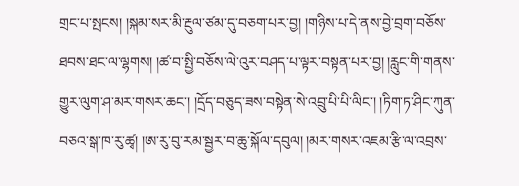གྲང་པ་སྤངས། །སྐམ་སར་མི་རྔུལ་ཙམ་དུ་བཅག་པར་བྱ། །གཉིས་པ་དེ་ནས་བྱེ་བྲག་བཅོས་ཐབས་ཐང་ལ་ལྷགས། །ཚ་བ་སྤྱི་བཅོས་ལེ་འུར་བཤད་པ་ལྟར་བསྟན་པར་བྱ། །རླུང་གི་གནས་གྱུར་ལུག་ཤ་མར་གསར་ཆང་། །དྲོད་བཅུད་ཟས་བསྟེན་སེ་འབྲུ་པི་པི་ལིང་། །ཏིག་ཏ་ཤིང་ཀུན་བཅའ་སྒ་ཁ་རུ་ཚྭ། །ཨ་རུ་བུ་རམ་སྦྱར་བ་ཆུ་སྐོལ་དབུལ། །མར་གསར་འཇམ་རྩི་ལ་འབྲས་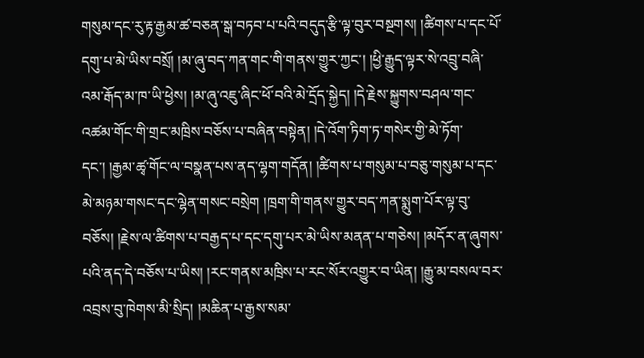གསུམ་དང་རུ་རྟ་རྒྱམ་ཚ་བཅན་སྒ་བཏབ་པ་པའི་བདུད་རྩི་ལྟ་བུར་བསྔགས། །ཚིགས་པ་དང་པོ་དགུ་པ་མེ་ཡིས་བསྲོ། །མ་ཞུ་བད་ཀན་གང་གི་གནས་གྱུར་ཀྱང་། །ཕྱི་རྒྱུད་ལྟར་སེ་འབྲུ་བཞི་འམ་རྒོད་མ་ཁ་ཡི་ཕྱེས། །མ་ཞུ་འཇུ་ཞིང་ཕོ་བའི་མེ་དྲོད་སྐྱེད། །དེ་རྗེས་སྐྱུགས་བཤལ་གང་འཚམ་གོང་གི་གྲང་མཁྲིས་བཅོས་པ་བཞིན་བསྟེན། །དེ་འོག་ཏིག་ཏ་གསེར་གྱི་མེ་ཏོག་དང་། །རྒྱམ་ཚྭ་གོང་ལ་བསྣན་པས་ནད་ལྷག་གདོན། །ཚིགས་པ་གསུམ་པ་བཅུ་གསུམ་པ་དང་མེ་མཉམ་གསང་དང་ལྷེན་གསང་བསྲེག །ཁྲག་གི་གནས་གྱུར་བད་ཀན་སྨུག་པོར་ལྟ་བུ་བཅོས། །རྗེས་ལ་ཚིགས་པ་བརྒྱད་པ་དང་དགུ་པར་མེ་ཡིས་མནན་པ་གཅེས། །མདོར་ན་ཞུགས་པའི་ནད་དེ་བཅོས་པ་ཡིས། །རང་གནས་མཁྲིས་པ་རང་སོར་འགྱུར་བ་ཡིན། །རྒྱུ་མ་བསལ་བར་འབྲས་བུ་ཁེགས་མི་སྲིད། །མཆིན་པ་རྒྱས་སམ་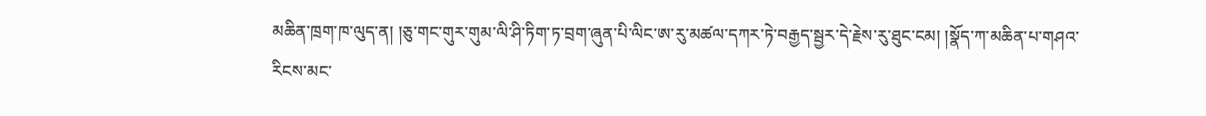མཆིན་ཁྲག་ཁ་ལུད་ན། །ཅུ་གང་གུར་གུམ་ལི་ཤི་ཏིག་ཏ་བྲག་ཞུན་པི་ལིང་ཨ་རུ་མཚལ་དཀར་ཏེ་བརྒྱད་སྦྱར་དེ་རྗེས་རུ་ཐུང་ངམ། །སྣོད་ཀ་མཆིན་པ་གཤའ་རིངས་མང་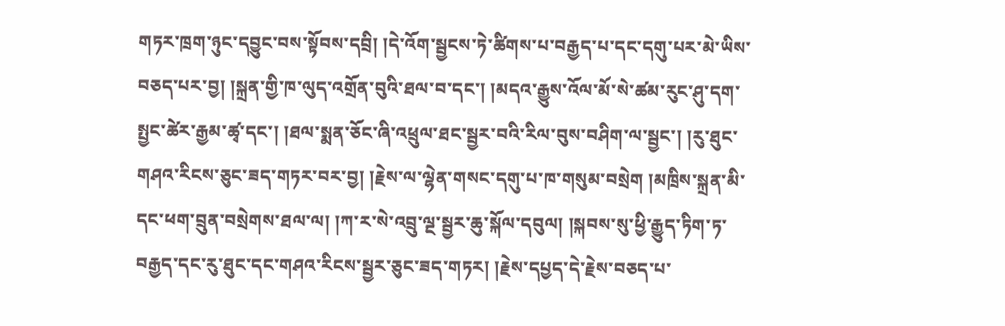གཏར་ཁྲག་ཉུང་དབྱུང་བས་སྟོབས་དབྲི། །དེ་འོག་སྦྱངས་ཏེ་ཚིགས་པ་བརྒྱད་པ་དང་དགུ་པར་མེ་ཡིས་བཅད་པར་བྱ། །སྐྲན་གྱི་ཁ་ལུད་འགྲོན་བུའི་ཐལ་བ་དང་། །མདའ་རྒྱུས་འོལ་མོ་སེ་ཚམ་རུང་ཤུ་དག་སྤྱང་ཚེར་རྒྱམ་ཚྭ་དང་། །ཐལ་སྨན་ཅོང་ཞི་འཕྲུལ་ཐང་སྦྱར་བའི་རིལ་བུས་བཤིག་ལ་སྦྱང་། །རུ་ཐུང་གཤའ་རིངས་ཅུང་ཟད་གཏར་བར་བྱ། །རྗེས་ལ་ལྷེན་གསང་དགུ་པ་ཁ་གསུམ་བསྲེག །མཁྲིས་སྐྲན་མི་དང་ཕག་བྲུན་བསྲེགས་ཐལ་ལ། །ཀ་ར་སེ་འབྲུ་ལྔ་སྦྱར་ཆུ་སྐོལ་དབུལ། །སྐབས་སུ་ཕྱི་རྒྱུད་ཏིག་ཏ་བརྒྱད་དང་རུ་ཐུང་དང་གཤའ་རིངས་སྦྱར་ཅུང་ཟད་གཏར། །རྗེས་དཔྱད་དེ་རྗེས་བཅད་པ་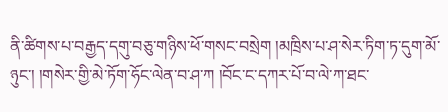ནི་ཚིགས་པ་བརྒྱད་དགུ་བཅུ་གཉིས་ཕོ་གསང་བསྲེག །མཁྲིས་པ་ཤ་སེར་ཏིག་ཏ་དུག་མོ་ཉུང་། །གསེར་གྱི་མེ་ཏོག་ཧོང་ལེན་བ་ཤ་ཀ །བོང་ང་དཀར་པོ་བ་ལེ་ཀ་ཐང་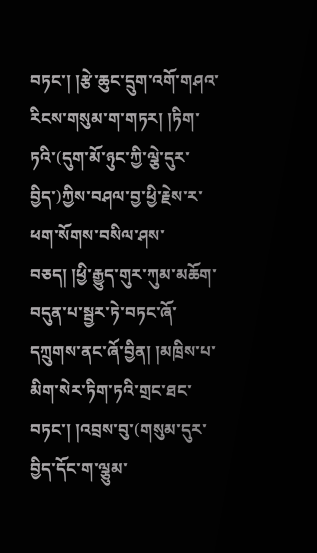བཏང་། །རྩེ་ཆུང་དྲུག་འགོ་གཤའ་རིངས་གསུམ་ག་གཏར། །ཏིག་ཏའི་(དུག་མོ་ཉུང་ཀྱི་ལྕེ་དུར་བྱིད་)ཀྱིས་བཤལ་བྱ་ཕྱི་རྗེས་ར་ཕག་སོགས་བསིལ་ཤས་བཅད། །ཕྱི་རྒྱུད་གུར་ཀུམ་མཆོག་བདུན་པ་སྦྱར་ཏེ་བཏང་ཞོ་དཀྲུགས་ནང་ཞོ་བྱིན། །མཁྲིས་པ་མིག་སེར་ཏིག་ཏའི་གྲང་ཐང་བཏང་། །འབྲས་བུ་(གསུམ་དུར་བྱིད་དོང་ག་ལྕུམ་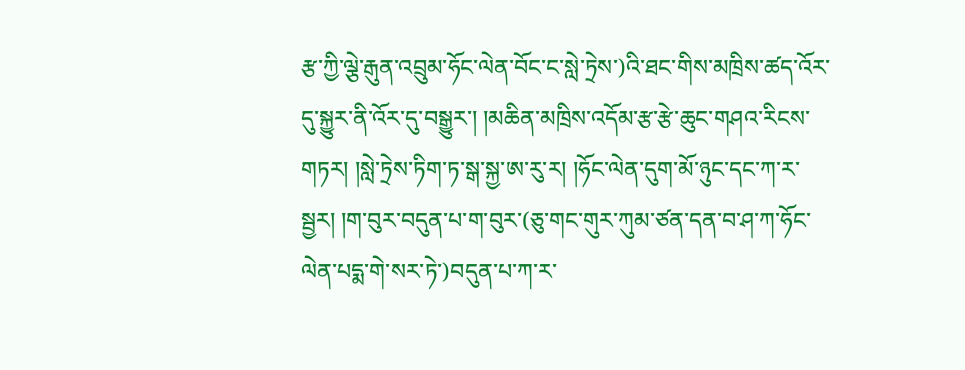རྩ་ཀྱི་ལྕེ་རྒུན་འབྲུམ་ཧོང་ལེན་བོང་ང་སླེ་ཏྲེས་)འི་ཐང་གིས་མཁྲིས་ཚད་འོར་དུ་སྐྱུར་ནི་འོར་དུ་བསྒྱུར་། །མཆིན་མཁྲིས་འདོམ་རྩ་རྩེ་ཆུང་གཤའ་རིངས་གཏར། །སླེ་ཏྲེས་ཏིག་ཏ་སྒ་སྐྱ་ཨ་རུ་ར། །ཧོང་ལེན་དུག་མོ་ཉུང་དང་ཀ་ར་སྦྱར། །ག་བུར་བདུན་པ་ག་བུར་(ཅུ་གང་གུར་ཀུམ་ཙན་དན་བ་ཤ་ཀ་ཧོང་ལེན་པདྨ་གེ་སར་ཏེ་)བདུན་པ་ཀ་ར་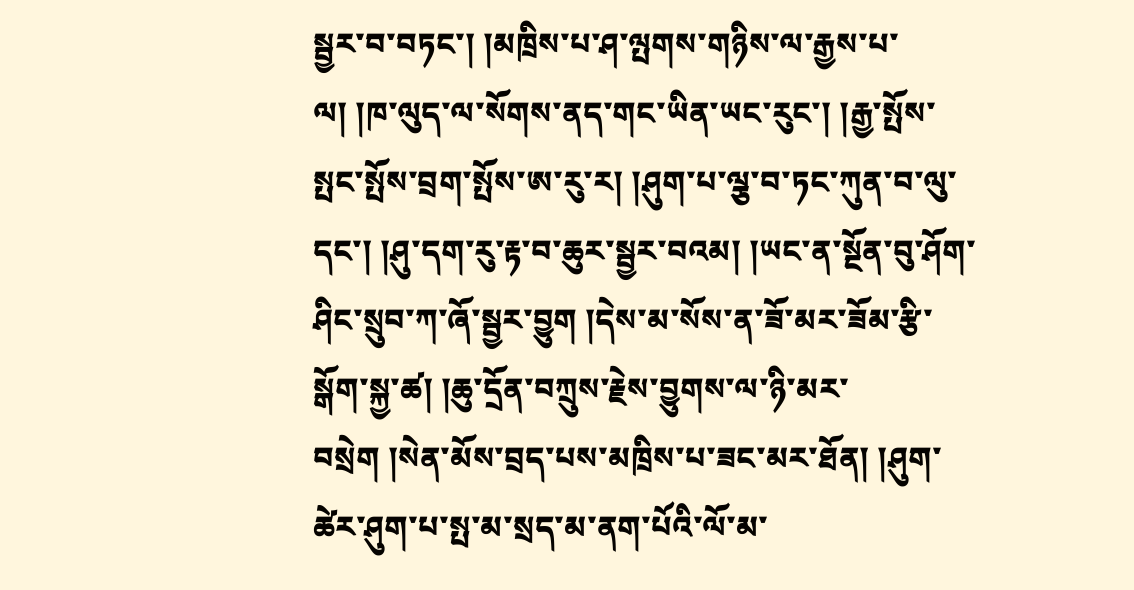སྦྱར་བ་བཏང་། །མཁྲིས་པ་ཤ་ལྤགས་གཉིས་ལ་རྒྱས་པ་ལ། །ཁ་ལུད་ལ་སོགས་ནད་གང་ཡིན་ཡང་རུང་། །རྒྱ་སྤོས་སྤང་སྤོས་བྲག་སྤོས་ཨ་རུ་ར། །ཤུག་པ་ལྕ་བ་ཏང་ཀུན་བ་ལུ་དང་། །ཤུ་དག་རུ་རྟ་བ་ཆུར་སྦྱར་བའམ། །ཡང་ན་སྔོན་བུ་ཤོག་ཤིང་སྲུབ་ཀ་ཞོ་སྦྱར་བྱུག །དེས་མ་སོས་ན་ཟོ་མར་ཟོམ་རྩི་སྒོག་སྐྱ་ཚ། །ཆུ་དྲོན་བཀྲུས་རྗེས་བྱུགས་ལ་ཉི་མར་བསྲེག །སེན་མོས་བྲད་པས་མཁྲིས་པ་ཟང་མར་ཐོན། །ཤུག་ཚེར་ཤུག་པ་སྤ་མ་སྲད་མ་ནག་པོའི་ལོ་མ་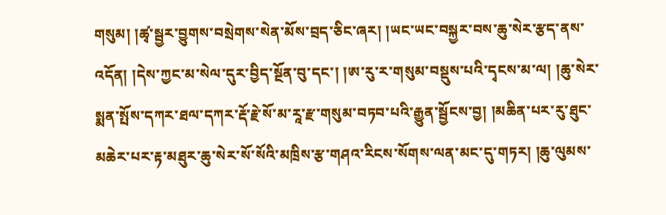གསུམ། །ཚྭ་སྦྱར་བྱུགས་བསྲེགས་སེན་མོས་བྲད་ཅིང་ཞར། །ཡང་ཡང་བསྐྱར་བས་ཆུ་སེར་རྩད་ནས་འདོན། །དེས་ཀྱང་མ་སེལ་དུར་བྱིད་སྔོན་བུ་དང་། །ཨ་རུ་ར་གསུམ་བསྡུས་པའི་དྭངས་མ་ལ། །ཆུ་སེར་སྨན་སྤོས་དཀར་ཐལ་དཀར་རྡོ་རྗེ་སོ་མ་རཱ་རྫ་གསུམ་བཏབ་པའི་རྒྱུན་སྦྱོངས་བྱ། །མཆིན་པར་རུ་ཐུང་མཆེར་པར་རྟ་མཐུར་ཆུ་སེར་སོ་སོའི་མཁྲིས་རྩ་གཤའ་རིངས་སོགས་ལན་མང་དུ་གཏར། །ཆུ་ལུམས་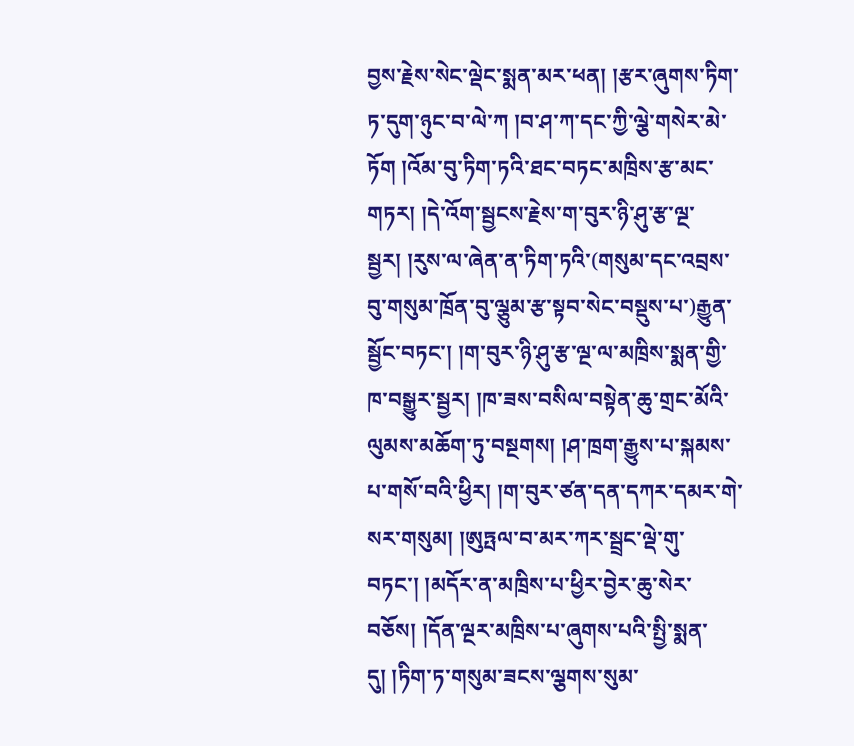བྱས་རྗེས་སེང་ལྡེང་སྨན་མར་ཕན། །རྩར་ཞུགས་ཏིག་ཏ་དུག་ཉུང་བ་ལེ་ཀ །བ་ཤ་ཀ་དང་ཀྱི་ལྕེ་གསེར་མེ་ཏོག །འོམ་བུ་ཏིག་ཏའི་ཐང་བཏང་མཁྲིས་རྩ་མང་གཏར། །དེ་འོག་སྦྱངས་རྗེས་ག་བུར་ཉི་ཤུ་རྩ་ལྔ་སྦྱར། །རུས་ལ་ཞེན་ན་ཏིག་ཏའི་(གསུམ་དང་འབྲས་བུ་གསུམ་ཁྲོན་བུ་ལྕུམ་རྩ་སྟབ་སེང་བསྡུས་པ་)རྒྱུན་སྦྱོང་བཏང་། །ག་བུར་ཉི་ཤུ་རྩ་ལྔ་ལ་མཁྲིས་སྨན་གྱི་ཁ་བསྒྱུར་སྦྱར། །ཁ་ཟས་བསིལ་བསྟེན་ཆུ་གྲང་མོའི་ལུམས་མཆོག་ཏུ་བསྔགས། །ཤ་ཁྲག་རྒྱུས་པ་སྐམས་པ་གསོ་བའི་ཕྱིར། །ག་བུར་ཙན་དན་དཀར་དམར་གེ་སར་གསུམ། །ཨུཏྤལ་བ་མར་ཀར་སྦྲང་ལྡེ་གུ་བཏང་། །མདོར་ན་མཁྲིས་པ་ཕྱིར་བྱེར་ཆུ་སེར་བཅོས། །དོན་ལྔར་མཁྲིས་པ་ཞུགས་པའི་སྤྱི་སྨན་དུ། །ཏིག་ཏ་གསུམ་ཟངས་ལྕགས་སུམ་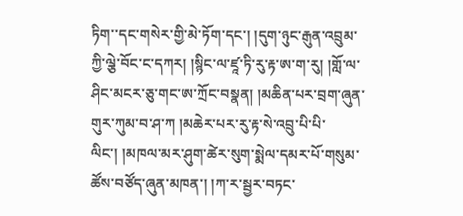ཏིག་་དང་གསེར་གྱི་མེ་ཏོག་དང་། །དུག་ཉུང་རྒུན་འབྲུམ་ཀྱི་ལྕེ་བོང་ང་དཀར། །སྙིང་ལ་ཛཱ་ཏི་རུ་རྟ་ཨ་ག་རུ། །གློ་ལ་ཤིང་མངར་ཅུ་གང་ཨ་ཀྲོང་བསྣན། །མཆིན་པར་བྲག་ཞུན་གུར་ཀུམ་བ་ཤ་ཀ །མཆེར་པར་རུ་རྟ་སེ་འབྲུ་པི་པི་ལིང་། །མཁལ་མར་ཤུག་ཚེར་སུག་སྨེལ་དམར་པོ་གསུམ་ཚོས་བཙོད་ཞུན་མཁན་། །ཀ་ར་སྦྱར་བཏང་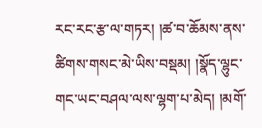རང་རང་རྩ་ལ་གཏར། །ཚ་བ་ཆོམས་ནས་ཚིགས་གསང་མེ་ཡིས་བསྡམ། །སྣོད་ལྷུང་གང་ཡང་བཤལ་ལས་ལྷག་པ་མེད། །མགོ་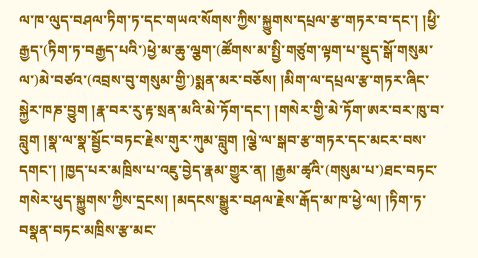ལ་ཁ་ལུད་བཤལ་ཏིག་ཏ་དང་གཡའ་སོགས་ཀྱིས་སྐྱུགས་དཔྲལ་རྩ་གཏར་བ་དང་། །ཕྱི་རྒྱད་(ཏིག་ཏ་བརྒྱད་པའི་)ཕྱེ་མ་ཆུ་ལྕག་(ཚོགས་མ་སྤྱི་གཙུག་ལྟག་པ་སྡུད་སྒོ་གསུམ་ལ་)མེ་བཙའ་(འབྲས་བུ་གསུམ་གྱི་)སྨན་མར་བཅོས། །མིག་ལ་དཔྲལ་རྩ་གཏར་ཞིང་སྐྱེར་ཁཎ་བྱུག །རྣ་བར་རུ་རྟ་སྲན་མའི་མེ་ཏོག་དང་། །གསེར་གྱི་མེ་ཏོག་ཨར་བར་ཁུ་བ་བླུག །སྣ་ལ་སྣ་སྦྱོང་བཏང་རྗེས་གུར་ཀུམ་བླུག །ལྕེ་ལ་སྒབ་རྩ་གཏར་དང་མངར་བས་དགང་། །ཁྱད་པར་མཁྲིས་པ་འཇུ་བྱེད་རྣམ་གྱུར་ན། །རྒྱམ་ཚྭའི་(གསུམ་པ་)ཐང་བཏང་གསེར་ཕུད་སྐྱུགས་ཀྱིས་དྲངས། །མདངས་སྒྱུར་བཤལ་རྗེས་རྒོད་མ་ཁ་ཕྱེ་ལ། །ཏིག་ཏ་བསྣན་བཏང་མཁྲིས་རྩ་མང་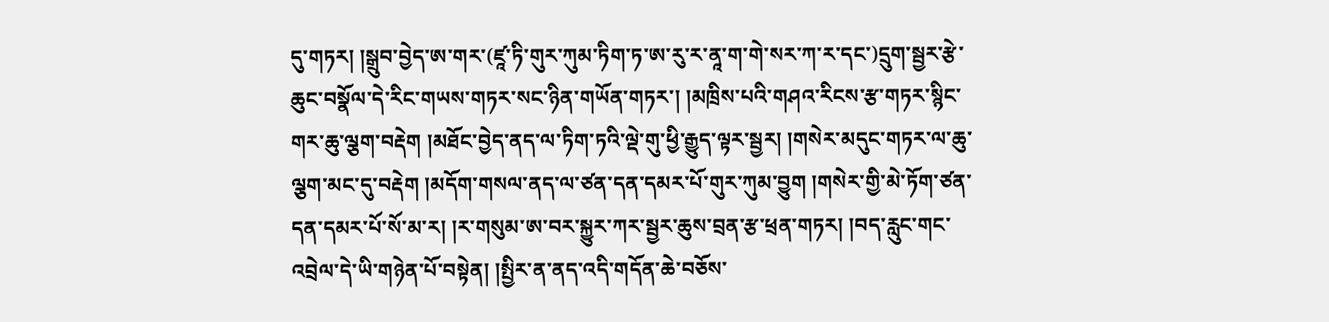དུ་གཏར། །སྒྲུབ་བྱེད་ཨ་གར་(ཛཱ་ཏི་གུར་ཀུམ་ཏིག་ཏ་ཨ་རུ་ར་ནཱ་ག་གེ་སར་ཀ་ར་དང་)དྲུག་སྦྱར་རྩེ་ཆུང་བསྣོལ་དེ་རིང་གཡས་གཏར་སང་ཉིན་གཡོན་གཏར་། །མཁྲིས་པའི་གཤའ་རིངས་རྩ་གཏར་སྙིང་གར་ཆུ་ལྕག་བརྡེག །མཐོང་བྱེད་ནད་ལ་ཏིག་ཏའི་ལྡེ་གུ་ཕྱི་རྒྱུད་ལྟར་སྦྱར། །གསེར་མདུང་གཏར་ལ་ཆུ་ལྕག་མང་དུ་བརྡེག །མདོག་གསལ་ནད་ལ་ཙན་དན་དམར་པོ་གུར་ཀུམ་བྱུག །གསེར་གྱི་མེ་ཏོག་ཙན་དན་དམར་པོ་སོ་མ་ར། །ར་གསུམ་ཨ་བར་སྐྱུར་ཀར་སྦྱར་ཆུས་བྲན་རྩ་ཕྲན་གཏར། །བད་རླུང་གང་འབྲེལ་དེ་ཡི་གཉེན་པོ་བསྟེན། །སྤྱིར་ན་ནད་འདི་གདོན་ཆེ་བཅོས་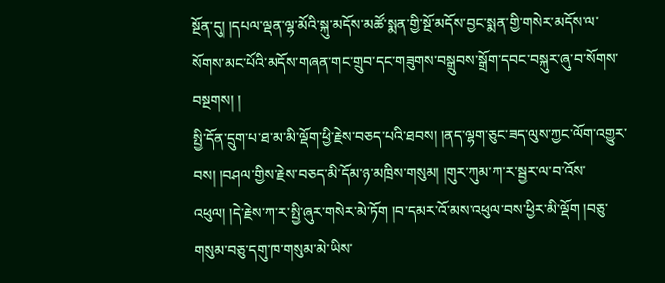སྔོན་དུ། །དཔལ་ལྡན་ལྷ་མོའི་སྐུ་མདོས་མཚོ་སྨན་གྱི་སྔོ་མདོས་བྱང་སྨན་གྱི་གསེར་མདོས་ལ་སོགས་མང་པོའི་མདོས་གཞན་གང་གྲུབ་དང་གཟུགས་བསྒྲུབས་སྒྲོག་དབང་བསྐུར་ཞུ་བ་སོགས་བསྔགས། །
སྤྱི་དོན་དྲུག་པ་ཐ་མ་མི་ལྡོག་ཕྱི་རྗེས་བཅད་པའི་ཐབས། །ནད་ལྷག་ཅུང་ཟད་ལུས་ཀྱང་ལོག་འགྱུར་བས། །བཤལ་གྱིས་རྗེས་བཅད་མི་དོམ་ཉ་མཁྲིས་གསུམ། །གུར་ཀུམ་ཀ་ར་སྦྱར་ལ་བ་འོས་འཕུལ། །དེ་རྗེས་ཀ་ར་སྤྱི་ཞུར་གསེར་མེ་ཏོག །བ་དམར་འོ་མས་འཕུལ་བས་ཕྱིར་མི་ལྡོག །བཅུ་གསུམ་བཅུ་དགུ་ཁ་གསུམ་མེ་ཡིས་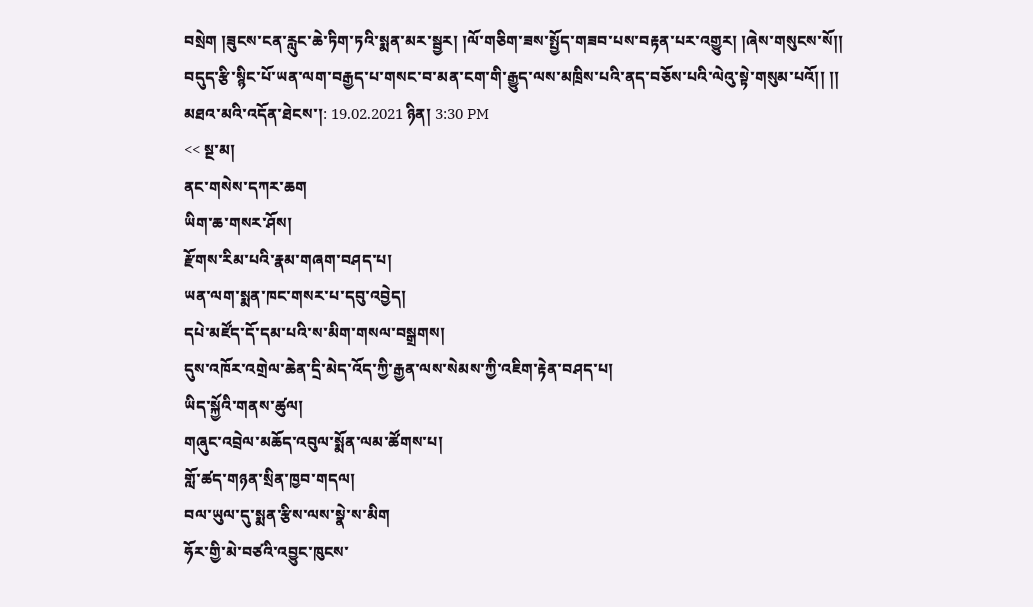བསྲེག །ཟུངས་ངན་རླུང་ཆེ་ཏིག་ཏའི་སྨན་མར་སྦྱར། །ལོ་གཅིག་ཟས་སྤྱོད་གཟབ་པས་བརྟན་པར་འགྱུར། །ཞེས་གསུངས་སོ།།
བདུད་རྩི་སྙིང་པོ་ཡན་ལག་བརྒྱད་པ་གསང་བ་མན་ངག་གི་རྒྱུད་ལས་མཁྲིས་པའི་ནད་བཅོས་པའི་ལེའུ་སྟེ་གསུམ་པའོ།། །།
མཐའ་མའི་འདོན་ཐེངས་།: 19.02.2021 ཉིན། 3:30 PM
<< སྔ་མ།
ནང་གསེས་དཀར་ཆག
ཡིག་ཆ་གསར་ཤོས།
རྫོགས་རིམ་པའི་རྣམ་གཞག་བཤད་པ།
ཡན་ལག་སྨན་ཁང་གསར་པ་དབུ་འབྱེད།
དཔེ་མཛོད་དོ་དམ་པའི་ས་མིག་གསལ་བསྒྲགས།
དུས་འཁོར་འགྲེལ་ཆེན་དྲི་མེད་འོད་ཀྱི་རྒྱན་ལས་སེམས་ཀྱི་འཇིག་རྟེན་བཤད་པ།
ཡིད་སྐྱོའི་གནས་ཚུལ།
གཞུང་འབྲེལ་མཆོད་འབུལ་སྨོན་ལམ་ཚོགས་པ།
གློ་ཚད་གཉན་སྲིན་ཁྱབ་གདལ།
བལ་ཡུལ་དུ་སྨན་རྩིས་ལས་སྣེ་ས་མིག
ཧོར་གྱི་མེ་བཙའི་འབྱུང་ཁུངས་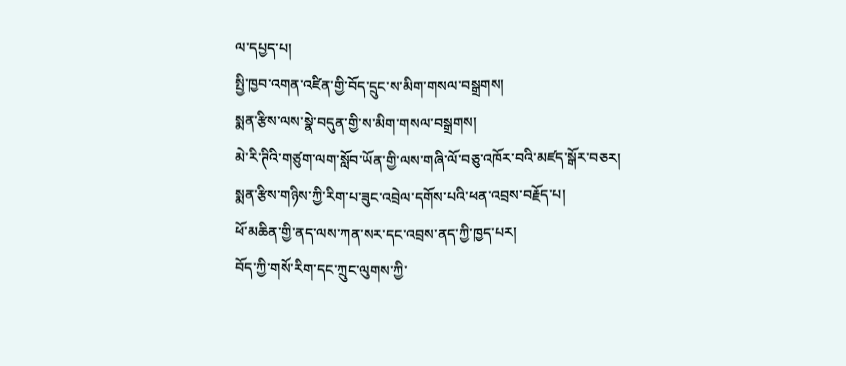ལ་དཔྱད་པ།
སྤྱི་ཁྱབ་འགན་འཛིན་གྱི་བོད་དྲུང་ས་མིག་གསལ་བསྒྲགས།
སྨན་རྩིས་ལས་སྣེ་བདུན་གྱི་ས་མིག་གསལ་བསྒྲགས།
མེ་རི་ཊིའི་གཙུག་ལག་སློབ་ཡོན་གྱི་ལས་གཞི་ལོ་བཅུ་འཁོར་བའི་མཛད་སྒོར་བཅར།
སྨན་རྩིས་གཉིས་ཀྱི་རིག་པ་ཟུང་འབྲེལ་དགོས་པའི་ཕན་འབྲས་བརྗོད་པ།
ཕོ་མཆིན་གྱི་ནད་ལས་ཀན་སར་དང་འབྲས་ནད་ཀྱི་ཁྱད་པར།
བོད་ཀྱི་གསོ་རིག་དང་ཀྲུང་ལུགས་ཀྱི་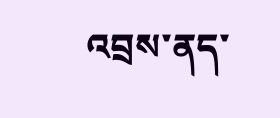འབྲས་ནད་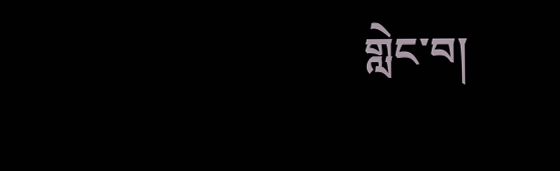གླེང་བ།